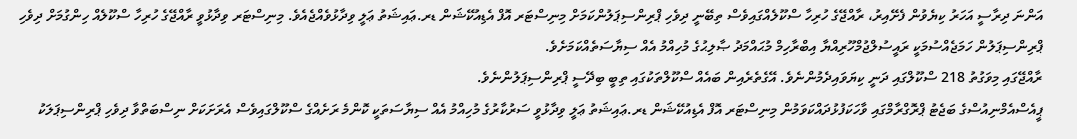އަންނަ ދިރާސީ އަހަރު ކިޔެވުން ފެށޭއިރު، ރާއްޖޭގެ ހުރިހާ ސްކޫލެއްގައިވެސް ތިބޭނީ ދިވެހި ޕްރިންސިޕަލުންކަމަށް މިނިސްޓަރ އޮފް އެޑިއުކޭޝަން ޑރ.ޢައިޝަތު ޢަލީ ވިދާޅުވެއްޖެއެވެ. މިނިސްޓަރ ވިދާޅުވީ ރާއްޖޭގެ ހުރިހާ ސްކޫލެއް ހިންގުމަށް ދިވެހި ޕްރިންސިޕަލުން ހަމަޖެއްސުމަކީ ރައީސުލްޖުމްހޫރިއްޔާ އިބްރާހިމް މުޙައްމަދު ޞާލިޙުގެ މުހިއްމު އެއް ސިޔާސަތެއްކަމަށެވެ.
ރާއްޖޭގައި މިވަގުތު 218 ސްކޫލްގައި ދަނީ ކިޔަވައިދެމުންނެވެ. އޭގެތެރެއިން ބައެއް ސްކޫލްތަކުގައި ތިބީ ބިދޭސީ ޕްރިންސިޕަލުންނެވެ.
ޕީއެސްއެމްނިއުސްގެ ބަޖެޓު ޕްރޮގްރާމްގައި ވާހަކަފުޅުދައްކަވަމުން މިނިސްޓަރ އޮފް އެޑިއުކޭޝަން ޑރ.ޢައިޝަތު ޢަލީ ވިދާޅުވީ ސަރުކާރުގެ މުހިއްމު އެއް ސިޔާސަތަކީ ކޮންމެ ރަށެއްގެ ސްކޫލްގައިވެސް އެރަށަކަށް ނިސްބަތްވާ ދިވެހި ޕްރިންސިޕަލަކު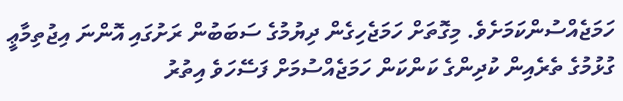ހަމަޖެއްސުންކަމަށެވެ. މިގޮތަށް ހަމަޖެހިގެން ދިޔުމުގެ ސަބަބުން ރަށުގައި އޮންނަ އިޖުތިމާޢީ ގުޅުމުގެ ތެރެއިން ކުދިންގެ ކަންކަން ހަމަޖެއްސުމަށް ފަސޭހަވެ އިތުރު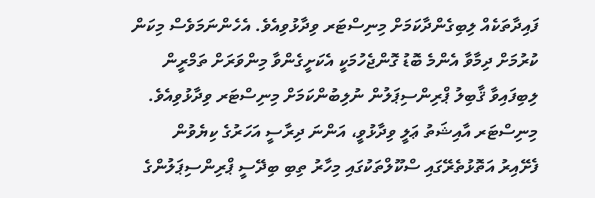ފައިދާތަކެއް ލިބިގެންދާކަމަށް މިނިސްޓަރ ވިދާޅުވިއެވެ. އެހެންނަމަވެސް މިކަން ކުރުމަށް ދިމާވާ އެންމެ ބޮޑު ގޮންޖެހުމަކީ އެކަށީގެންވާ މިންވަރަށް ތަމްރީން ލިބިފައިވާ ޤާބިލު ޕްރިންސިޕަލުން ނުލިބުންކަމަށް މިނިސްޓަރ ވިދާޅުވިއެވެ.
މިނިސްޓަރ އާއިޝަތު ޢަލީ ވިދާޅުވީ، އަންނަ ދިރާސީ އަހަރުގެ ކިޔެވުން ފެށޭއިރު އަތޮޅުތެރޭގައި ސްކޫލްތަކުގައި މިހާރު ތިބި ބިދޭސީ ޕްރިންސިޕަލުންގެ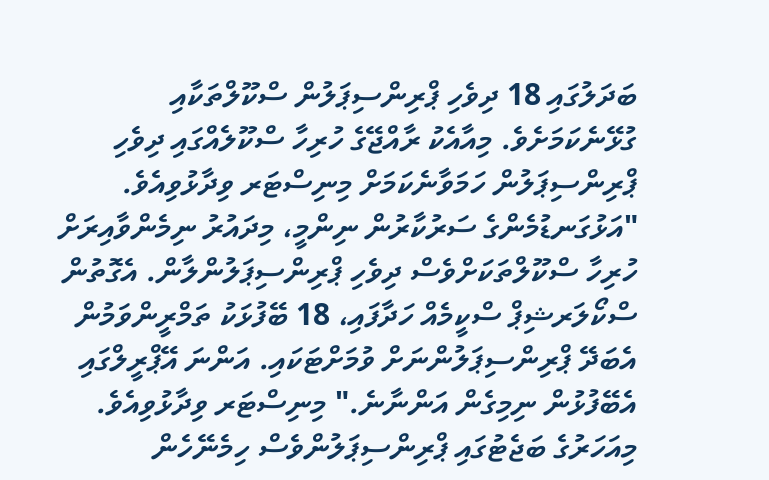ބަދަލުގައި 18 ދިވެހި ޕްރިންސިޕަލުން ސްކޫލްތަކާއި ގުޅޭނެކަމަށެވެ. މިއާއެކު ރާއްޖޭގެ ހުރިހާ ސްކޫލެއްގައި ދިވެހި ޕްރިންސިޕަލުން ހަމަވާނެކަމަށް މިނިސްޓަރ ވިދާޅުވިއެވެ.
"އަޅުގަނޑުމެންގެ ސަރުކާރުން ނިންމީ، މިދައުރު ނިމެންވާއިރަށް ހުރިހާ ސްކޫލްތަކަށްވެސް ދިވެހި ޕްރިންސިޕަލުންލާން. އެގޮތުން ސްކޯލަރޝިޕް ސްކީމެއް ހަދާފައި، 18 ބޭފުޅަކު ތަމްރީންވަމުން އެބަދޭ ޕްރިންސިޕަލުންނަށް ވުމަށްޓަކައި. އަންނަ އޭޕްރީލްގައި އެބޭފުޅުން ނިމިގެން އަންނާނެ." މިނިސްޓަރ ވިދާޅުވިއެވެ.
މިއަހަރުގެ ބަޖެޓުގައި ޕްރިންސިޕަލުންވެސް ހިމެނޭހެން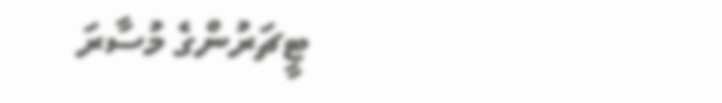ޓީޗަރުންގެ މުސާރަ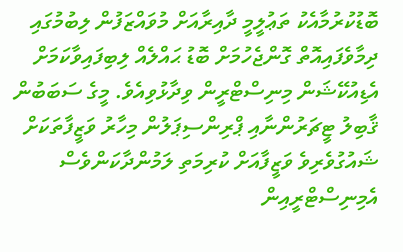ބޮޑުކުރުމާއެކު ތަޢުލީމީ ދާއިރާއަށް މުވައްޒަފުން ލިބުމުގައި ދިމާވެފައިއޮތް ގޮންޖެހުމަށް ބޮޑު ޙައްލެއް ލިބިފައިވާކަމަށް އެޑިއުކޭޝަން މިނިސްޓްރީން ވިދާޅުވިއެވެ. މީގެ ސަބަބުން ޤާބިލު ޓީޗަރުންނާއި ޕްރިންސިޕަލުން މިހާރު ވަޒީފާތަކަށް ޝައުގުވެރިވެ ވަޒީފާއަށް ކުރިމަތި ލަމުންދާކަންވެސް އެމިނިސްޓްރީއިން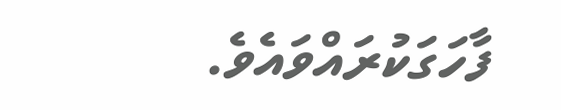ފާހަގަކުރައްވައެވެ.